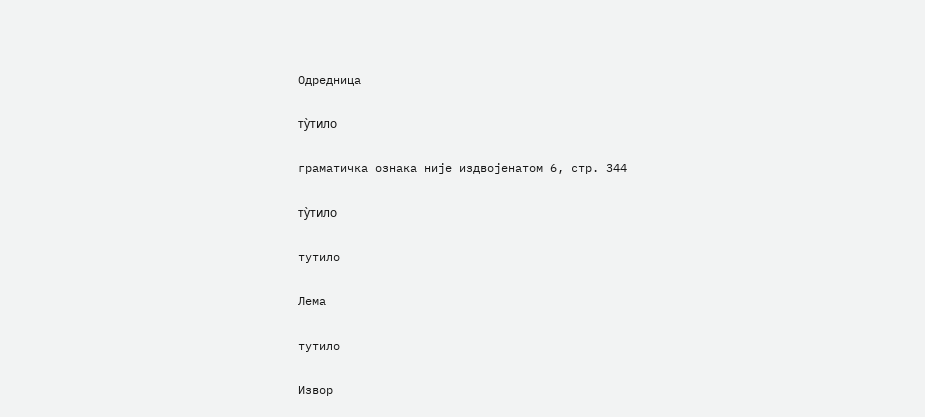Одредница

ту̀тило

граматичка ознака није издвојенатом 6, стр. 344

ту̀тило

тутило

Лема

тутило

Извор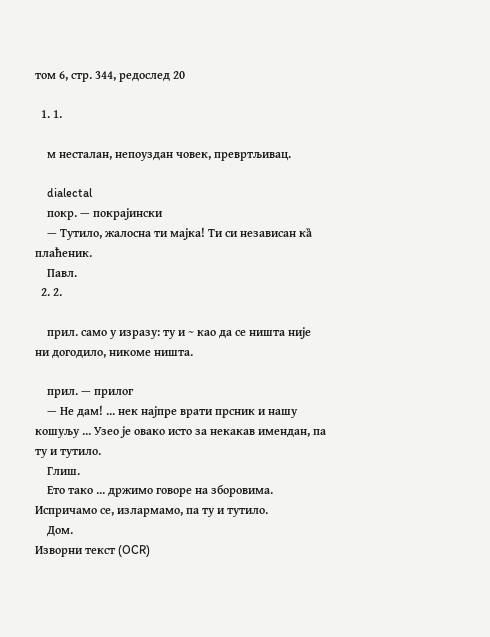том 6, стр. 344, редослед 20

  1. 1.

    м несталан, непоуздан човек, превртљивац.

    dialectal
    покр. — покрајински
    — Тутило, жалосна ти мајка! Ти си независан ка̏ плаћеник.
    Павл.
  2. 2.

    прил. само у изразу: ту и ~ као да се ништа није ни догодило, никоме ништа.

    прил. — прилог
    — Не дам! ... нек најпре врати прсник и нашу кошуљу ... Узео је овако исто за некакав имендан, па ту и тутило.
    Глиш.
    Ето тако ... држимо говоре на зборовима. Испричамо се, излармамо, па ту и тутило.
    Дом.
Изворни текст (OCR)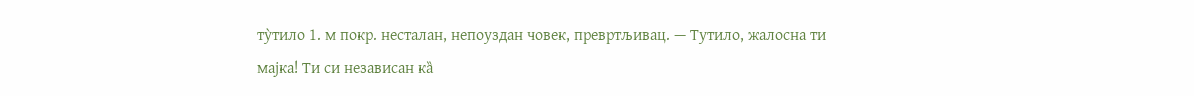ту̀тило 1. м покр. несталан, непоуздан човек, превртљивац. — Тутило, жалосна ти мајка! Ти си независан ка̏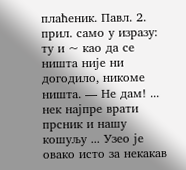плаћеник. Павл. 2. прил. само у изразу: ту и ~ као да се ништа није ни догодило, никоме ништа. — Не дам! ... нек најпре врати прсник и нашу кошуљу ... Узео је овако исто за некакав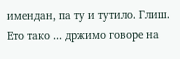имендан, па ту и тутило. Глиш. Ето тако ... држимо говоре на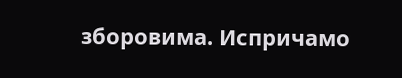зборовима. Испричамо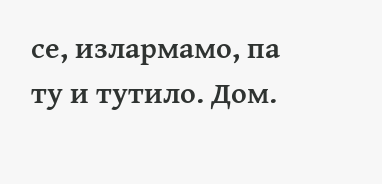се, излармамо, па ту и тутило. Дом.